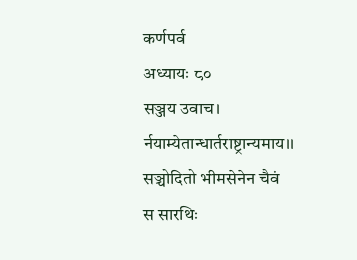कर्णपर्व
अध्यायः ८०
सञ्जय उवाच।
र्नयाम्येतान्धार्तराष्ट्रान्यमाय।।
सञ्चोदितो भीमसेनेन चैवं
स सारथिः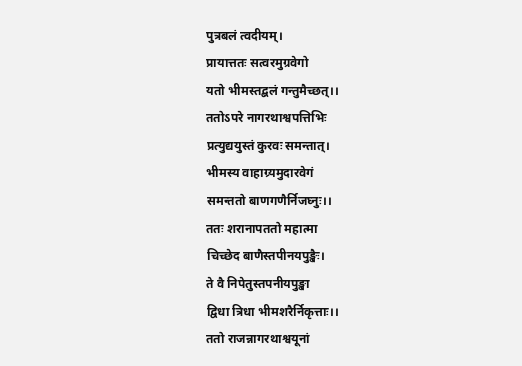पुत्रबलं त्वदीयम्।
प्रायात्ततः सत्वरमुग्रवेगो
यतो भीमस्तद्बलं गन्तुमैच्छत्।।
ततोऽपरे नागरथाश्वपत्तिभिः
प्रत्युद्ययुस्तं कुरवः समन्तात्।
भीमस्य वाहाग्र्यमुदारवेगं
समन्ततो बाणगणैर्निजघ्नुः।।
ततः शरानापततो महात्मा
चिच्छेद बाणैस्तपीनयपुङ्खैः।
ते वै निपेतुस्तपनीयपुङ्खा
द्विधा त्रिधा भीमशरैर्निकृत्ताः।।
ततो राजन्नागरथाश्वयूनां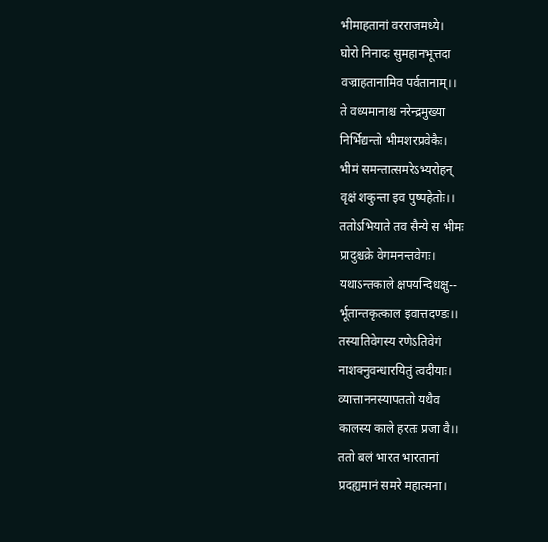भीमाहतानां वरराजमध्ये।
घोरो निनादः सुमहानभूत्तदा
वज्राहतानामिव पर्वतानाम्।।
ते वध्यमानाश्च नरेन्द्रमुख्या
निर्भिद्यन्तो भीमशरप्रवेकैः।
भीमं समन्तात्समरेऽभ्यरोहन्
वृक्षं शकुन्ता इव पुष्पहेतोः।।
ततोऽभियाते तव सैन्ये स भीमः
प्रादुश्चक्रे वेगमनन्तवेगः।
यथाऽन्तकाले क्षपयन्दिधक्षु--
र्भूतान्तकृत्काल इवात्तदण्डः।।
तस्यातिवेगस्य रणेऽतिवेगं
नाशक्नुवन्धारयितुं त्वदीयाः।
व्यात्ताननस्यापततो यथैव
कालस्य काले हरतः प्रजा वै।।
ततो बलं भारत भारतानां
प्रदह्यमानं समरे महात्मना।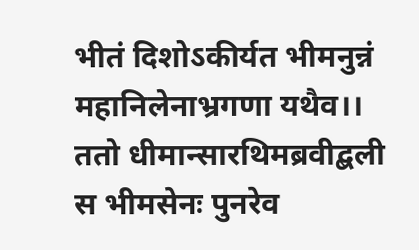भीतं दिशोऽकीर्यत भीमनुन्नं
महानिलेनाभ्रगणा यथैव।।
ततो धीमान्सारथिमब्रवीद्बली
स भीमसेनः पुनरेव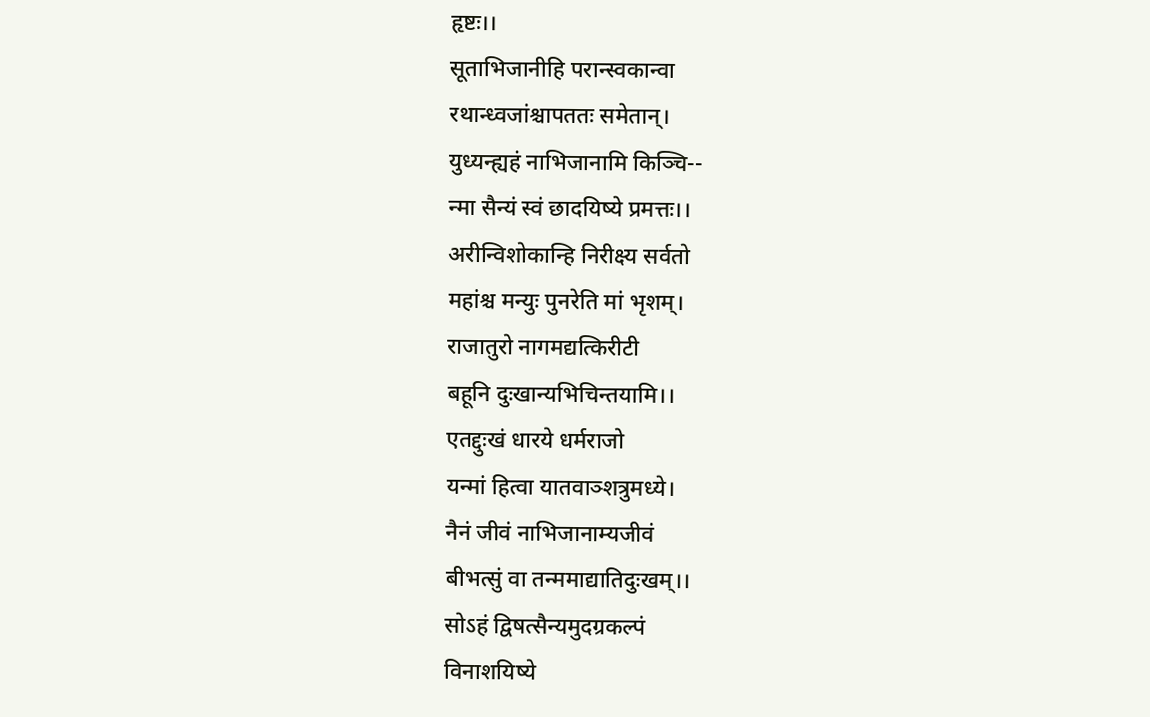हृष्टः।।
सूताभिजानीहि परान्स्वकान्वा
रथान्ध्वजांश्चापततः समेतान्।
युध्यन्ह्यहं नाभिजानामि किञ्चि--
न्मा सैन्यं स्वं छादयिष्ये प्रमत्तः।।
अरीन्विशोकान्हि निरीक्ष्य सर्वतो
महांश्च मन्युः पुनरेति मां भृशम्।
राजातुरो नागमद्यत्किरीटी
बहूनि दुःखान्यभिचिन्तयामि।।
एतद्दुःखं धारये धर्मराजो
यन्मां हित्वा यातवाञ्शत्रुमध्ये।
नैनं जीवं नाभिजानाम्यजीवं
बीभत्सुं वा तन्ममाद्यातिदुःखम्।।
सोऽहं द्विषत्सैन्यमुदग्रकल्पं
विनाशयिष्ये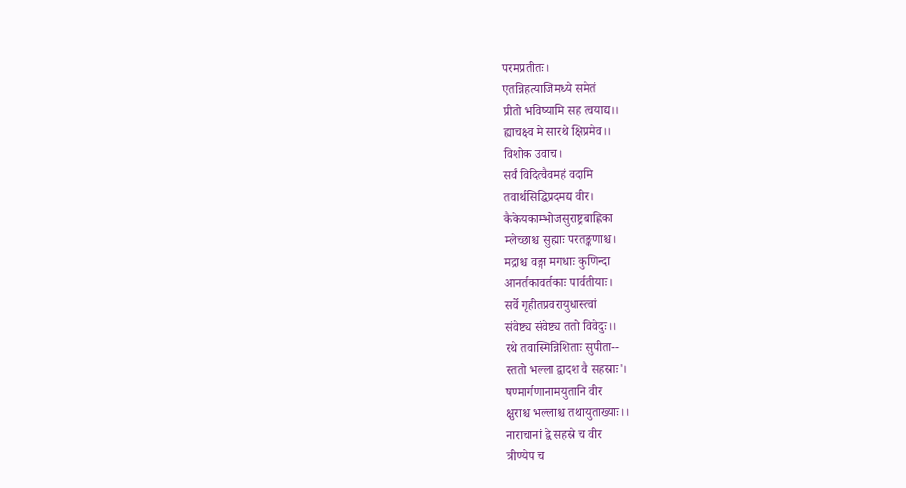परमप्रतीतः।
एतन्निहत्याजिमध्ये समेतं
प्रीतो भविष्यामि सह त्वयाद्य।।
ह्याचक्ष्व मे सारथे क्षिप्रमेव।।
विशोक उवाच।
सर्वं विदित्वैवमहं वदामि
तवार्थसिद्धिप्रदमद्य वीर।
कैकेयकाम्भोजसुराष्ट्रबाह्लिका
म्लेच्छाश्च सुह्माः परतङ्कणाश्च।
मद्राश्च वङ्गा मगधाः कुणिन्दा
आनर्तकावर्तकाः पार्वतीयाः।
सर्वे गृहीतप्रवरायुधास्त्वां
संवेष्ट्य संवेष्ट्य ततो विवेदुः।।
रथे तवास्मिन्निशिताः सुपीता--
स्ततो भल्ला द्वादश वै सहस्राः'।
षण्मार्गणानामयुतानि वीर
क्षुराश्च भल्लाश्च तथायुताख्याः।।
नाराचानां द्वे सहस्रे च वीर
त्रीण्येप च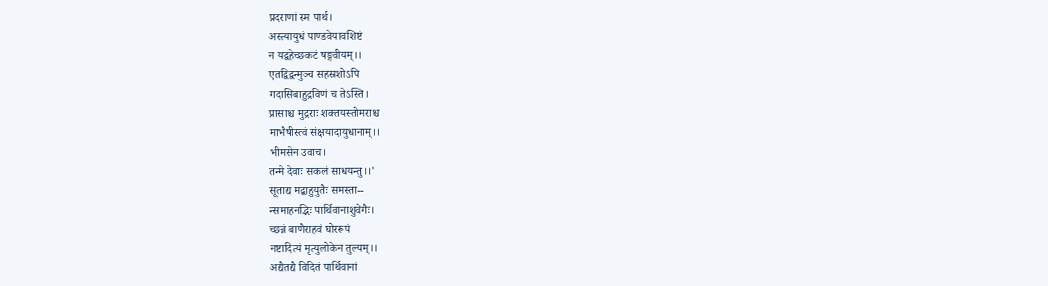प्रदराणां स्म पार्थ।
अस्त्यायुधं पाण्डवेयावशिष्टं
न यद्वहेच्छकटं षङ्गवीयम्।।
एतद्विद्वन्मुञ्च सहस्रशोऽपि
गदासिबाहुद्रविणं च तेऽस्ति।
प्रासाश्च मुद्रराः शक्तयस्तोमराश्च
माभैषीस्त्वं संक्षयादायुधानाम्।।
भीमसेन उवाच।
तन्मे देवाः सकलं साधयन्तु।।'
सूताद्य मद्बाहुयुतैः समस्ता--
न्समाहनद्भिः पार्थिवानाशुवेगैः।
च्छन्नं बाणैराहवं घोररूपं
नष्टादित्यं मृत्युलोकेन तुल्यम्।।
अद्यैतद्यै विदितं पार्थिवानां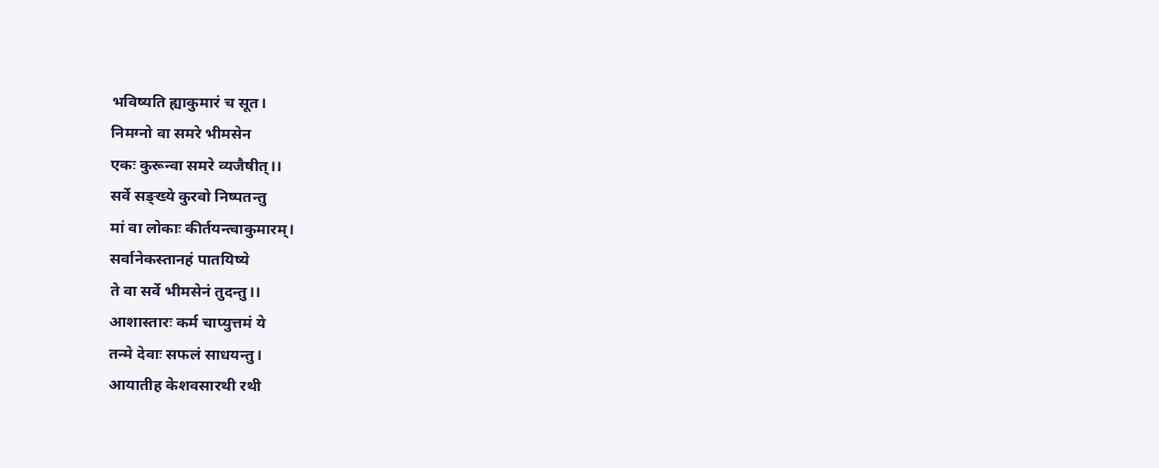भविष्यति ह्याकुमारं च सूत।
निमग्नो वा समरे भीमसेन
एकः कुरून्वा समरे व्यजैषीत्।।
सर्वे सङ्ख्ये कुरवो निष्पतन्तु
मां वा लोकाः कीर्तयन्त्वाकुमारम्।
सर्वानेकस्तानहं पातयिष्ये
ते वा सर्वे भीमसेनं तुदन्तु।।
आशास्तारः कर्म चाप्युत्तमं ये
तन्मे देवाः सफलं साधयन्तु।
आयातीह केशवसारथी रथी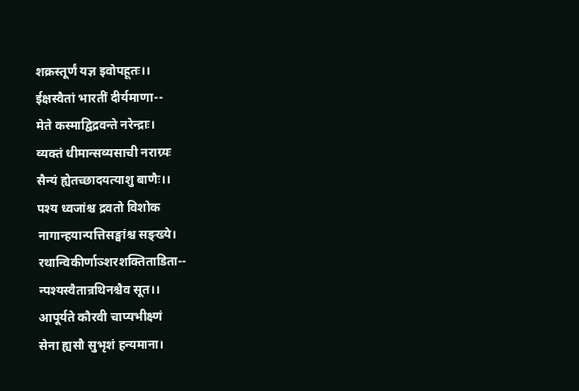शक्रस्तूर्णं यज्ञ इवोपहूतः।।
ईक्षस्वैतां भारतीं दीर्यमाणा--
मेते कस्माद्विद्रवन्ते नरेन्द्राः।
व्यक्तं धीमान्सव्यसाची नराग्र्यः
सैन्यं ह्येतच्छादयत्याशु बाणैः।।
पश्य ध्वजांश्च द्रवतो विशोक
नागान्हयान्पत्तिसङ्घांश्च सङ्ख्ये।
रथान्विकीर्णाञ्शरशक्तिताडिता--
न्पश्यस्वैतान्रथिनश्चैव सूत।।
आपूर्यते कौरवी चाप्यभीक्ष्णं
सेना ह्यसौ सुभृशं हन्यमाना।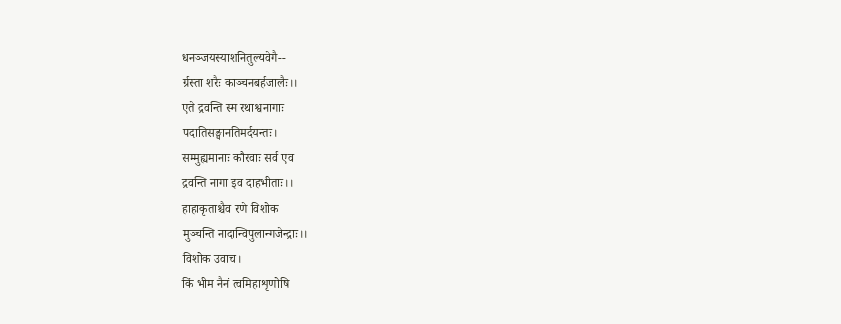धनञ्जयस्याशनितुल्यवेगै--
र्ग्रस्ता शरैः काञ्चनबर्हजालैः।।
एते द्रवन्ति स्म रथाश्वनागाः
पदातिसङ्घानतिमर्दयन्तः।
सम्मुह्यमानाः कौरवाः सर्व एव
द्रवन्ति नागा इव दाहभीताः।।
हाहाकृताश्चैव रणे विशोक
मुञ्चन्ति नादान्विपुलान्गजेन्द्राः।।
विशोक उवाच।
किं भीम नैनं त्वमिहाशृणोषि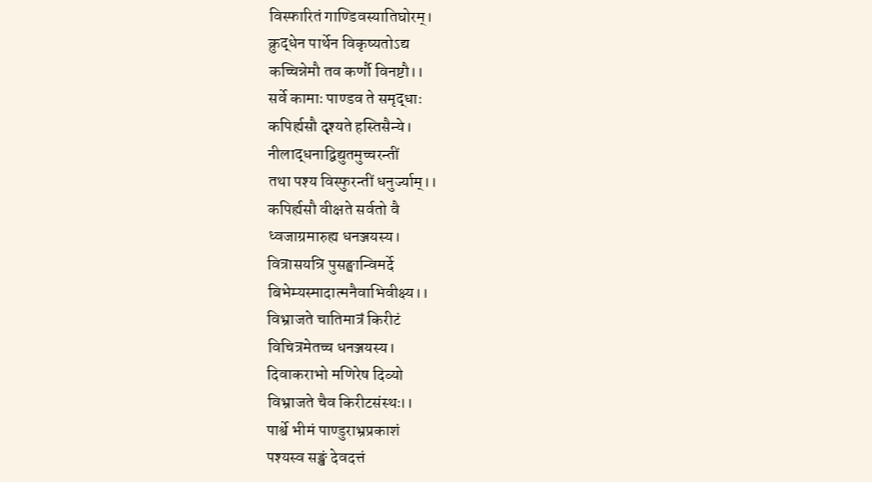विस्फारितं गाण्डिवस्यातिघोरम्।
क्रुद्धेन पार्थेन विकृष्यतोऽद्य
कच्चिन्नेमौ तव कर्णौ विनष्टौ।।
सर्वे कामाः पाण्डव ते समृद्धाः
कपिर्ह्यसौ दृश्यते हस्तिसैन्ये।
नीलाद्धनाद्विद्युतमुच्चरन्तीं
तथा पश्य विस्फुरन्तीं धनुर्ज्याम्।।
कपिर्ह्यसौ वीक्षते सर्वतो वै
ध्वजाग्रमारुह्य धनञ्जयस्य।
वित्रासयन्रि पुसङ्घान्विमर्दे
बिभेम्यस्मादात्मनैवाभिवीक्ष्य।।
विभ्राजते चातिमात्रं किरीटं
विचित्रमेतच्च धनञ्जयस्य।
दिवाकराभो मणिरेष दिव्यो
विभ्राजते चैव किरीटसंस्थः।।
पार्श्वे भीमं पाण्डुराभ्रप्रकाशं
पश्यस्व सङ्खं देवदत्तं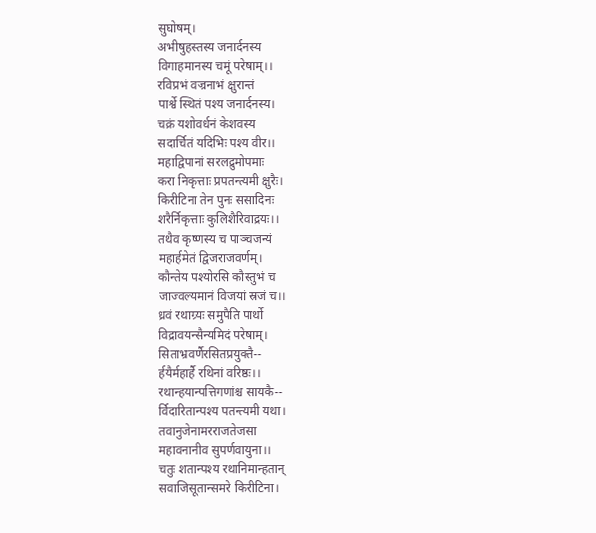सुघोषम्।
अभीषुहस्तस्य जनार्दनस्य
विगाहमानस्य चमूं परेषाम्।।
रविप्रभं वज्रनाभं क्षुरान्तं
पार्श्वे स्थितं पश्य जनार्दनस्य।
चक्रं यशोवर्धनं केशवस्य
सदार्चितं यदिभिः पश्य वीर।।
महाद्विपानां सरलद्रुमोपमाः
करा निकृत्ताः प्रपतन्त्यमी क्षुरैः।
किरीटिना तेन पुनः ससादिनः
शरैर्निकृत्ताः कुलिशैरिवाद्रयः।।
तथैव कृष्णस्य च पाञ्चजन्यं
महार्हमेतं द्विजराजवर्णम्।
कौन्तेय पश्योरसि कौस्तुभं च
जाज्वल्यमानं विजयां स्रजं च।।
ध्रवं रथाग्र्यः समुपैति पार्थो
विद्रावयन्सैन्यमिदं परेषाम्।
सिताभ्रवर्णैरसितप्रयुक्तै--
र्हयैर्महार्है रथिनां वरिष्ठः।।
रथान्हयान्पत्तिगणांश्च सायकै--
र्विदारितान्पश्य पतन्त्यमी यथा।
तवानुजेनामरराजतेजसा
महावनानीव सुपर्णवायुना।।
चतुः शतान्पश्य रथानिमान्हतान्
सवाजिसूतान्समरे किरीटिना।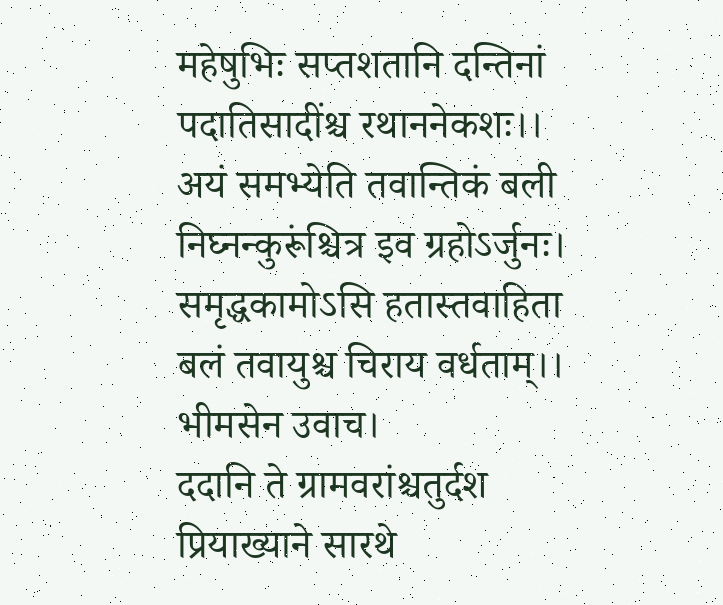महेषुभिः सप्तशतानि दन्तिनां
पदातिसादींश्च रथाननेकशः।।
अयं समभ्येति तवान्तिकं बली
निघ्नन्कुरूंश्चित्र इव ग्रहोऽर्जुनः।
समृद्धकामोऽसि हतास्तवाहिता
बलं तवायुश्च चिराय वर्धताम्।।
भीमसेन उवाच।
ददानि ते ग्रामवरांश्चतुर्दश
प्रियाख्याने सारथे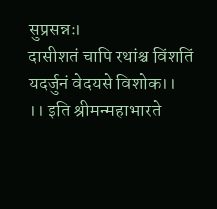सुप्रसन्नः।
दासीशतं चापि रथांश्च विंशतिं
यदर्जुनं वेदयसे विशोक।।
।। इति श्रीमन्महाभारते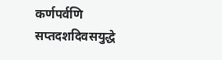कर्णपर्वणि सप्तदशदिवसयुद्धे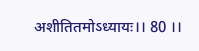अशीतितमोऽध्यायः।। 80 ।।